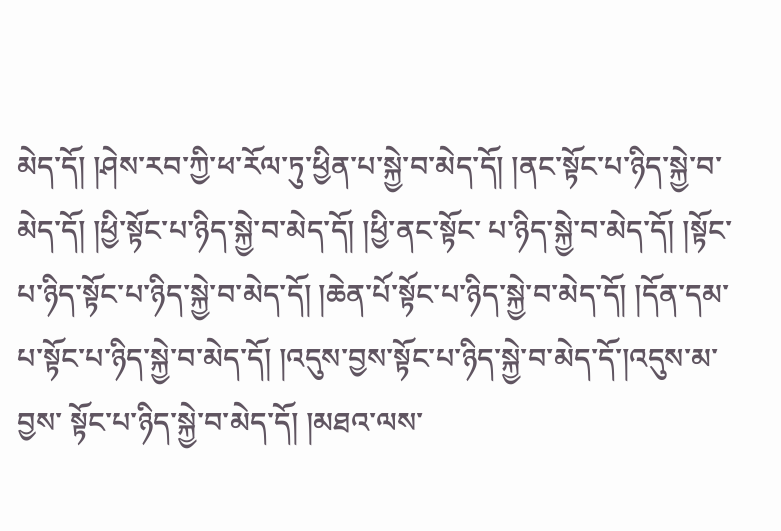མེད་དོ། །ཤེས་རབ་ཀྱི་ཕ་རོལ་ཏུ་ཕྱིན་པ་སྐྱེ་བ་མེད་དོ། །ནང་སྟོང་པ་ཉིད་སྐྱེ་བ་མེད་དོ། །ཕྱི་སྟོང་པ་ཉིད་སྐྱེ་བ་མེད་དོ། །ཕྱི་ནང་སྟོང་ པ་ཉིད་སྐྱེ་བ་མེད་དོ། །སྟོང་པ་ཉིད་སྟོང་པ་ཉིད་སྐྱེ་བ་མེད་དོ། །ཆེན་པོ་སྟོང་པ་ཉིད་སྐྱེ་བ་མེད་དོ། །དོན་དམ་པ་སྟོང་པ་ཉིད་སྐྱེ་བ་མེད་དོ། །འདུས་བྱས་སྟོང་པ་ཉིད་སྐྱེ་བ་མེད་དོ་།འདུས་མ་བྱས་ སྟོང་པ་ཉིད་སྐྱེ་བ་མེད་དོ། །མཐའ་ལས་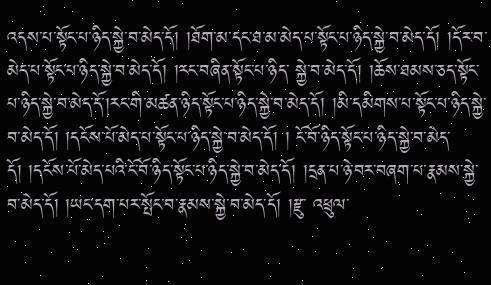འདས་པ་སྟོང་པ་ཉིད་སྐྱེ་བ་མེད་དོ། །ཐོག་མ་དང་ཐ་མ་མེད་པ་སྟོང་པ་ཉིད་སྐྱེ་བ་མེད་དོ། །དོར་བ་མེད་པ་སྟོང་པ་ཉིད་སྐྱེ་བ་མེད་དོ། །རང་བཞིན་སྟོང་པ་ཉིད་ སྐྱེ་བ་མེད་དོ། །ཆོས་ཐམས་ཅད་སྟོང་པ་ཉིད་སྐྱེ་བ་མེད་དོ་།རང་གི་མཚན་ཉིད་སྟོང་པ་ཉིད་སྐྱེ་བ་མེད་དོ། །མི་དམིགས་པ་སྟོང་པ་ཉིད་སྐྱེ་བ་མེད་དོ། །དངོས་པོ་མེད་པ་སྟོང་པ་ཉིད་སྐྱེ་བ་མེད་དོ། ། ངོ་བོ་ཉིད་སྟོང་པ་ཉིད་སྐྱེ་བ་མེད་དོ། །དངོས་པོ་མེད་པའི་ངོ་བོ་ཉིད་སྟོང་པ་ཉིད་སྐྱེ་བ་མེད་དོ། །དྲན་པ་ཉེ་བར་བཞག་པ་རྣམས་སྐྱེ་བ་མེད་དོ། །ཡང་དག་པར་སྤོང་བ་རྣམས་སྐྱེ་བ་མེད་དོ། །རྫུ་ འཕྲུལ་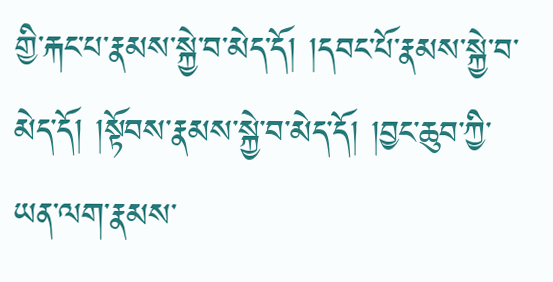གྱི་རྐང་པ་རྣམས་སྐྱེ་བ་མེད་དོ། །དབང་པོ་རྣམས་སྐྱེ་བ་མེད་དོ། །སྟོབས་རྣམས་སྐྱེ་བ་མེད་དོ། །བྱང་ཆུབ་ཀྱི་ཡན་ལག་རྣམས་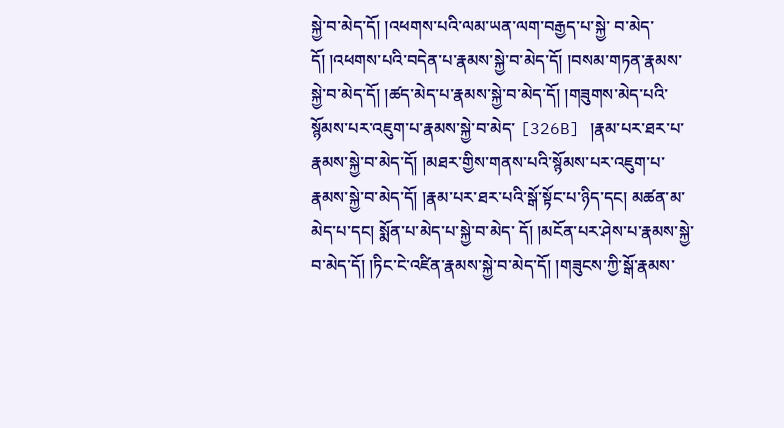སྐྱེ་བ་མེད་དོ། །འཕགས་པའི་ལམ་ཡན་ལག་བརྒྱད་པ་སྐྱེ་ བ་མེད་དོ། །འཕགས་པའི་བདེན་པ་རྣམས་སྐྱེ་བ་མེད་དོ། །བསམ་གཏན་རྣམས་སྐྱེ་བ་མེད་དོ། །ཚད་མེད་པ་རྣམས་སྐྱེ་བ་མེད་དོ། །གཟུགས་མེད་པའི་སྙོམས་པར་འཇུག་པ་རྣམས་སྐྱེ་བ་མེད་ [326B] །རྣམ་པར་ཐར་པ་རྣམས་སྐྱེ་བ་མེད་དོ། །མཐར་གྱིས་གནས་པའི་སྙོམས་པར་འཇུག་པ་རྣམས་སྐྱེ་བ་མེད་དོ། །རྣམ་པར་ཐར་པའི་སྒོ་སྟོང་པ་ཉིད་དང། མཚན་མ་མེད་པ་དང། སྨོན་པ་མེད་པ་སྐྱེ་བ་མེད་ དོ། །མངོན་པར་ཤེས་པ་རྣམས་སྐྱེ་བ་མེད་དོ། །ཏིང་ངེ་འཛིན་རྣམས་སྐྱེ་བ་མེད་དོ། །གཟུངས་ཀྱི་སྒོ་རྣམས་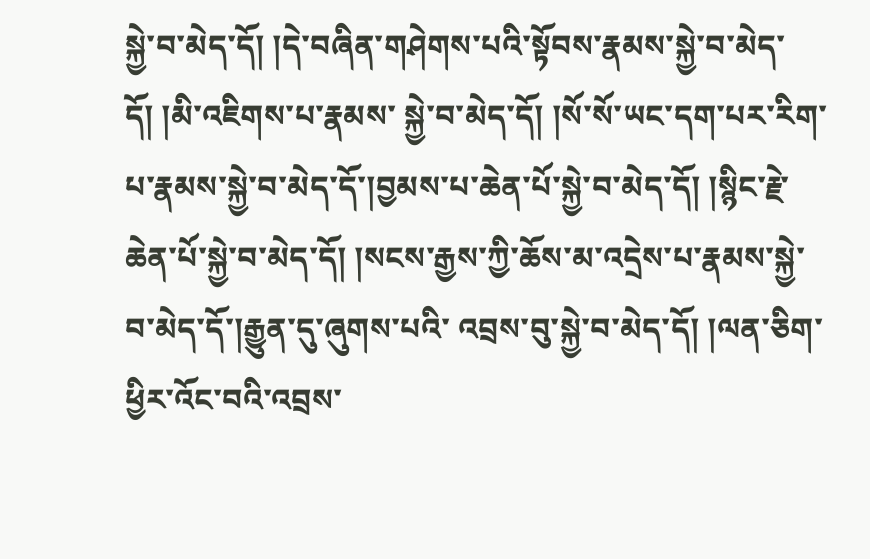སྐྱེ་བ་མེད་དོ། །དེ་བཞིན་གཤེགས་པའི་སྟོབས་རྣམས་སྐྱེ་བ་མེད་དོ། །མི་འཇིགས་པ་རྣམས་ སྐྱེ་བ་མེད་དོ། །སོ་སོ་ཡང་དག་པར་རིག་པ་རྣམས་སྐྱེ་བ་མེད་དོ་།བྱམས་པ་ཆེན་པོ་སྐྱེ་བ་མེད་དོ། །སྙིང་རྗེ་ཆེན་པོ་སྐྱེ་བ་མེད་དོ། །སངས་རྒྱས་ཀྱི་ཆོས་མ་འདྲེས་པ་རྣམས་སྐྱེ་བ་མེད་དོ་།རྒྱུན་དུ་ཞུགས་པའི་ འབྲས་བུ་སྐྱེ་བ་མེད་དོ། །ལན་ཅིག་ཕྱིར་འོང་བའི་འབྲས་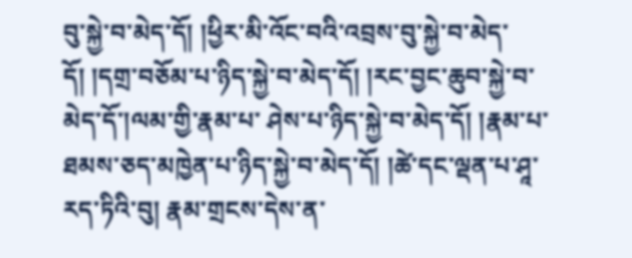བུ་སྐྱེ་བ་མེད་དོ། །ཕྱིར་མི་འོང་བའི་འབྲས་བུ་སྐྱེ་བ་མེད་དོ། །དགྲ་བཅོམ་པ་ཉིད་སྐྱེ་བ་མེད་དོ། །རང་བྱང་ཆུབ་སྐྱེ་བ་མེད་དོ་།ལམ་གྱི་རྣམ་པ་ ཤེས་པ་ཉིད་སྐྱེ་བ་མེད་དོ། །རྣམ་པ་ཐམས་ཅད་མཁྱེན་པ་ཉིད་སྐྱེ་བ་མེད་དོ། །ཚེ་དང་ལྡན་པ་ཤཱ་རད་ཏིའི་བུ། རྣམ་གྲངས་དེས་ན་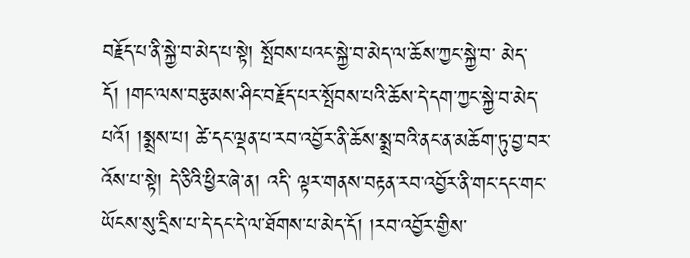བརྗོད་པ་ནི་སྐྱེ་བ་མེད་པ་སྟེ། སྤོབས་པའང་སྐྱེ་བ་མེད་ལ་ཆོས་ཀྱང་སྐྱེ་བ་ མེད་དོ། །གང་ལས་བརྩམས་ཤིང་བརྗོད་པར་སྤོབས་པའི་ཆོས་དེ་དག་ཀྱང་སྐྱེ་བ་མེད་པའོ། །སྨྲས་པ། ཚེ་དང་ལྡན་པ་རབ་འབྱོར་ནི་ཆོས་སྨྲ་བའི་ནང་ན་མཆོག་ཏུ་བྱ་བར་འོས་པ་སྟེ། དེ་ཅིའི་ཕྱིར་ཞེ་ན། འདི་ ལྟར་གནས་བརྟན་རབ་འབྱོར་ནི་གང་དང་གང་ཡོངས་སུ་དྲིས་པ་དེ་དང་དེ་ལ་ཐོགས་པ་མེད་དོ། །རབ་འབྱོར་གྱིས་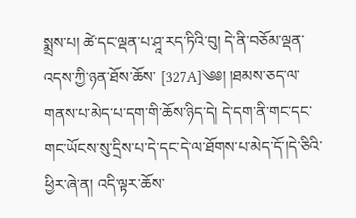སྨྲས་པ། ཚེ་དང་ལྡན་པ་ཤཱ་རད་ཏིའི་བུ། དེ་ནི་བཅོམ་ལྡན་འདས་ཀྱི་ཉན་ཐོས་ཆོས་ [327A]༄༅། །ཐམས་ཅད་ལ་གནས་པ་མེད་པ་དག་གི་ཆོས་ཉིད་དེ། དེ་དག་ནི་གང་དང་གང་ཡོངས་སུ་དྲིས་པ་དེ་དང་དེ་ལ་ཐོགས་པ་མེད་དོ་།དེ་ཅིའི་ཕྱིར་ཞེ་ན། འདི་ལྟར་ཆོས་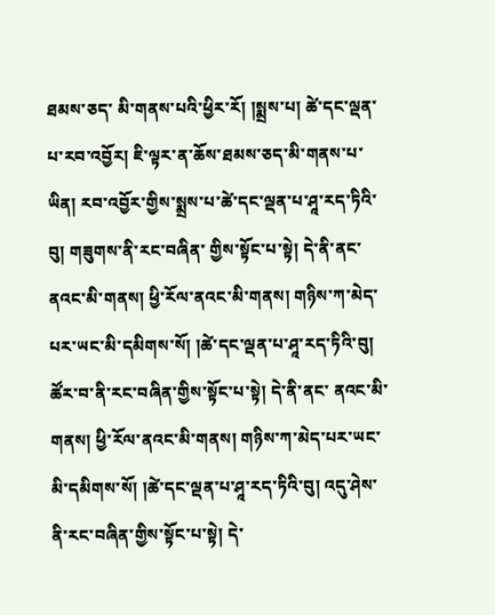ཐམས་ཅད་ མི་གནས་པའི་ཕྱིར་རོ། །སྨྲས་པ། ཚེ་དང་ལྡན་པ་རབ་འབྱོར། ཇི་ལྟར་ན་ཆོས་ཐམས་ཅད་མི་གནས་པ་ཡིན། རབ་འབྱོར་གྱིས་སྨྲས་པ་ཚེ་དང་ལྡན་པ་ཤཱ་རད་ཏིའི་བུ། གཟུགས་ནི་རང་བཞིན་ གྱིས་སྟོང་པ་སྟེ། དེ་ནི་ནང་ནའང་མི་གནས། ཕྱི་རོལ་ནའང་མི་གནས། གཉིས་ཀ་མེད་པར་ཡང་མི་དམིགས་སོ། །ཚེ་དང་ལྡན་པ་ཤཱ་རད་ཏིའི་བུ། ཚོར་བ་ནི་རང་བཞིན་གྱིས་སྟོང་པ་སྟེ། དེ་ནི་ནང་ ནའང་མི་གནས། ཕྱི་རོལ་ནའང་མི་གནས། གཉིས་ཀ་མེད་པར་ཡང་མི་དམིགས་སོ། །ཚེ་དང་ལྡན་པ་ཤཱ་རད་ཏིའི་བུ། འདུ་ཤེས་ནི་རང་བཞིན་གྱིས་སྟོང་པ་སྟེ། དེ་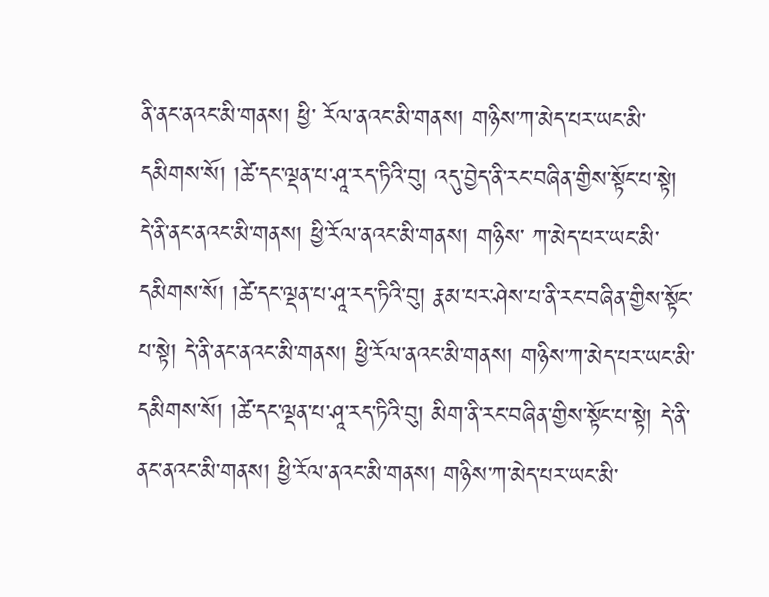ནི་ནང་ནའང་མི་གནས། ཕྱི་ རོལ་ནའང་མི་གནས། གཉིས་ཀ་མེད་པར་ཡང་མི་དམིགས་སོ། །ཚེ་དང་ལྡན་པ་ཤཱ་རད་ཏིའི་བུ། འདུ་བྱེད་ནི་རང་བཞིན་གྱིས་སྟོང་པ་སྟེ། དེ་ནི་ནང་ནའང་མི་གནས། ཕྱི་རོལ་ནའང་མི་གནས། གཉིས་ ཀ་མེད་པར་ཡང་མི་དམིགས་སོ། །ཚེ་དང་ལྡན་པ་ཤཱ་རད་ཏིའི་བུ། རྣམ་པར་ཤེས་པ་ནི་རང་བཞིན་གྱིས་སྟོང་པ་སྟེ། དེ་ནི་ནང་ནའང་མི་གནས། ཕྱི་རོལ་ནའང་མི་གནས། གཉིས་ཀ་མེད་པར་ཡང་མི་ དམིགས་སོ། །ཚེ་དང་ལྡན་པ་ཤཱ་རད་ཏིའི་བུ། མིག་ནི་རང་བཞིན་གྱིས་སྟོང་པ་སྟེ། དེ་ནི་ནང་ནའང་མི་གནས། ཕྱི་རོལ་ནའང་མི་གནས། གཉིས་ཀ་མེད་པར་ཡང་མི་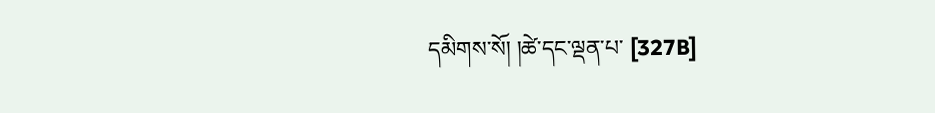དམིགས་སོ། །ཚེ་དང་ལྡན་པ་ [327B]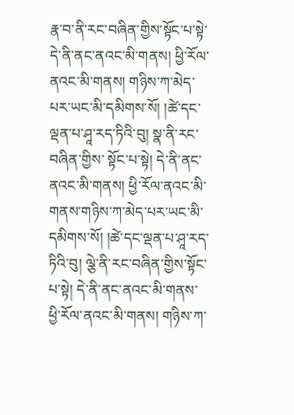རྣ་བ་ནི་རང་བཞིན་གྱིས་སྟོང་པ་སྟེ་དེ་ནི་ནང་ནའང་མི་གནས། ཕྱི་རོལ་ནའང་མི་གནས། གཉིས་ཀ་མེད་པར་ཡང་མི་དམིགས་སོ། །ཚེ་དང་ལྡན་པ་ཤཱ་རད་ཏིའི་བུ། སྣ་ནི་རང་བཞིན་གྱིས་ སྟོང་པ་སྟེ། དེ་ནི་ནང་ནའང་མི་གནས། ཕྱི་རོལ་ནའང་མི་གནས་གཉིས་ཀ་མེད་པར་ཡང་མི་དམིགས་སོ། །ཚེ་དང་ལྡན་པ་ཤཱ་རད་ཏིའི་བུ། ལྕེ་ནི་རང་བཞིན་གྱིས་སྟོང་པ་སྟེ། དེ་ནི་ནང་ནའང་མི་གནས་ ཕྱི་རོལ་ནའང་མི་གནས། གཉིས་ཀ་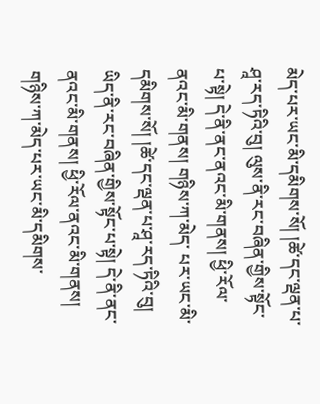མེད་པར་ཡང་མི་དམིགས་སོ། །ཚེ་དང་ལྡན་པ་ཤཱ་རད་ཏིའི་བུ། ལུས་ནི་རང་བཞིན་གྱིས་སྟོང་པ་སྟེ། དེ་ནི་ནང་ནའང་མི་གནས། ཕྱི་རོལ་ནའང་མི་གནས། གཉིས་ཀ་མེད་ པར་ཡང་མི་དམིགས་སོ། །ཚེ་དང་ལྡན་པ་ཤཱ་རད་ཏིའི་བུ། ཡིད་ནི་རང་བཞིན་གྱིས་སྟོང་པ་སྟེ། དེ་ནི་ནང་ནའང་མི་གནས། ཕྱི་རོལ་ནའང་མི་གནས། གཉིས་ཀ་མེད་པར་ཡང་མི་དམིགས་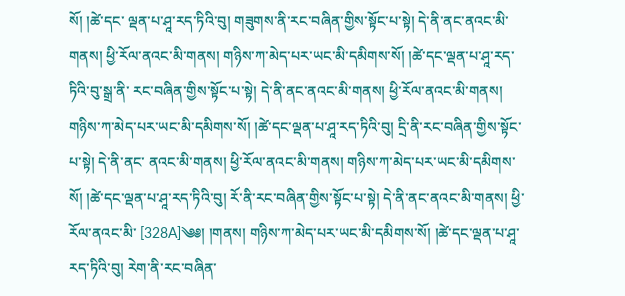སོ། །ཚེ་དང་ ལྡན་པ་ཤཱ་རད་ཏིའི་བུ། གཟུགས་ནི་རང་བཞིན་གྱིས་སྟོང་པ་སྟེ། དེ་ནི་ནང་ནའང་མི་གནས། ཕྱི་རོལ་ནའང་མི་གནས། གཉིས་ཀ་མེད་པར་ཡང་མི་དམིགས་སོ། །ཚེ་དང་ལྡན་པ་ཤཱ་རད་ཏིའི་བུ་སྒྲ་ནི་ རང་བཞིན་གྱིས་སྟོང་པ་སྟེ། དེ་ནི་ནང་ནའང་མི་གནས། ཕྱི་རོལ་ནའང་མི་གནས། གཉིས་ཀ་མེད་པར་ཡང་མི་དམིགས་སོ། །ཚེ་དང་ལྡན་པ་ཤཱ་རད་ཏིའི་བུ། དྲི་ནི་རང་བཞིན་གྱིས་སྟོང་པ་སྟེ། དེ་ནི་ནང་ ནའང་མི་གནས། ཕྱི་རོལ་ནའང་མི་གནས། གཉིས་ཀ་མེད་པར་ཡང་མི་དམིགས་སོ། །ཚེ་དང་ལྡན་པ་ཤཱ་རད་ཏིའི་བུ། རོ་ནི་རང་བཞིན་གྱིས་སྟོང་པ་སྟེ། དེ་ནི་ནང་ནའང་མི་གནས། ཕྱི་རོལ་ནའང་མི་ [328A]༄༅། །གནས། གཉིས་ཀ་མེད་པར་ཡང་མི་དམིགས་སོ། །ཚེ་དང་ལྡན་པ་ཤཱ་རད་ཏིའི་བུ། རེག་ནི་རང་བཞིན་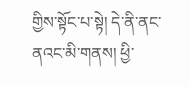གྱིས་སྟོང་པ་སྟེ། དེ་ནི་ནང་ནའང་མི་གནས། ཕྱི་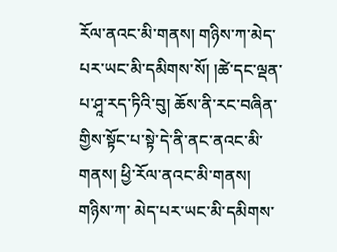རོལ་ནའང་མི་གནས། གཉིས་ཀ་མེད་པར་ཡང་མི་དམིགས་སོ། །ཚེ་དང་ལྡན་པ་ཤཱ་རད་ཏིའི་བུ། ཆོས་ནི་རང་བཞིན་གྱིས་སྟོང་པ་སྟེ་དེ་ནི་ནང་ནའང་མི་གནས། ཕྱི་རོལ་ནའང་མི་གནས། གཉིས་ཀ་ མེད་པར་ཡང་མི་དམིགས་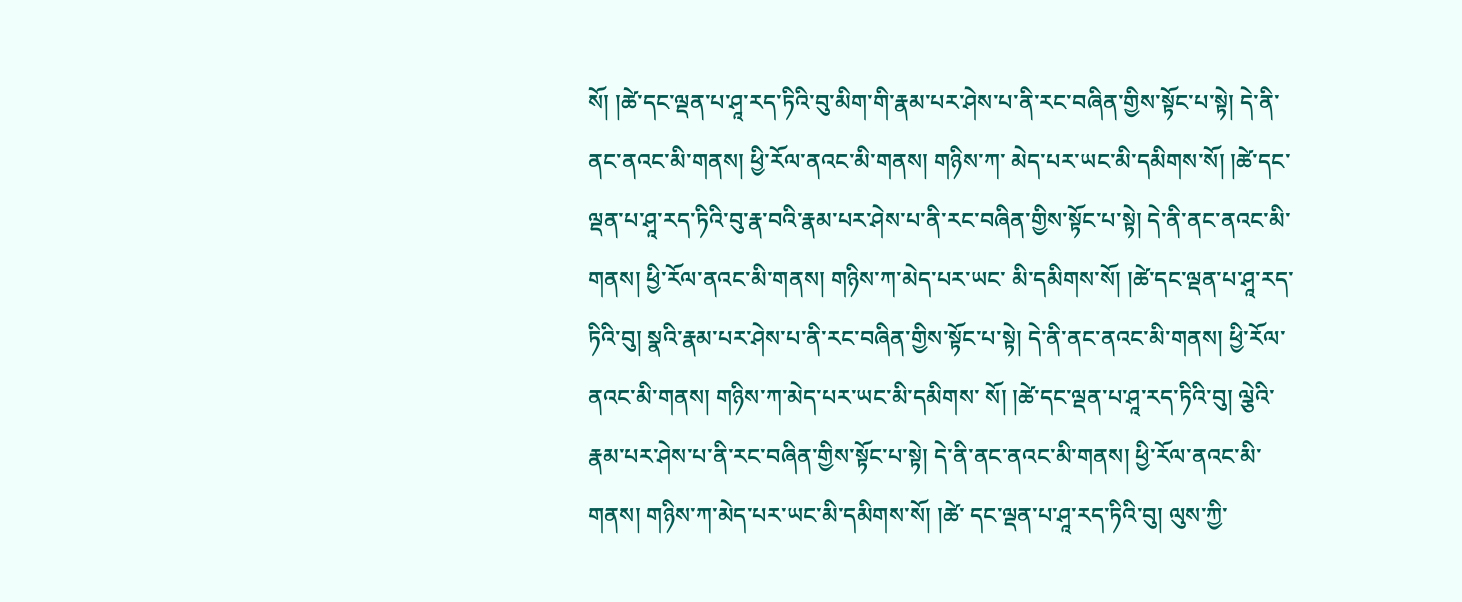སོ། །ཚེ་དང་ལྡན་པ་ཤཱ་རད་ཏིའི་བུ་མིག་གི་རྣམ་པར་ཤེས་པ་ནི་རང་བཞིན་གྱིས་སྟོང་པ་སྟེ། དེ་ནི་ནང་ནའང་མི་གནས། ཕྱི་རོལ་ནའང་མི་གནས། གཉིས་ཀ་ མེད་པར་ཡང་མི་དམིགས་སོ། །ཚེ་དང་ལྡན་པ་ཤཱ་རད་ཏིའི་བུ་རྣ་བའི་རྣམ་པར་ཤེས་པ་ནི་རང་བཞིན་གྱིས་སྟོང་པ་སྟེ། དེ་ནི་ནང་ནའང་མི་གནས། ཕྱི་རོལ་ནའང་མི་གནས། གཉིས་ཀ་མེད་པར་ཡང་ མི་དམིགས་སོ། །ཚེ་དང་ལྡན་པ་ཤཱ་རད་ཏིའི་བུ། སྣའི་རྣམ་པར་ཤེས་པ་ནི་རང་བཞིན་གྱིས་སྟོང་པ་སྟེ། དེ་ནི་ནང་ནའང་མི་གནས། ཕྱི་རོལ་ནའང་མི་གནས། གཉིས་ཀ་མེད་པར་ཡང་མི་དམིགས་ སོ། །ཚེ་དང་ལྡན་པ་ཤཱ་རད་ཏིའི་བུ། ལྕེའི་རྣམ་པར་ཤེས་པ་ནི་རང་བཞིན་གྱིས་སྟོང་པ་སྟེ། དེ་ནི་ནང་ནའང་མི་གནས། ཕྱི་རོལ་ནའང་མི་གནས། གཉིས་ཀ་མེད་པར་ཡང་མི་དམིགས་སོ། །ཚེ་ དང་ལྡན་པ་ཤཱ་རད་ཏིའི་བུ། ལུས་ཀྱི་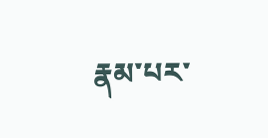རྣམ་པར་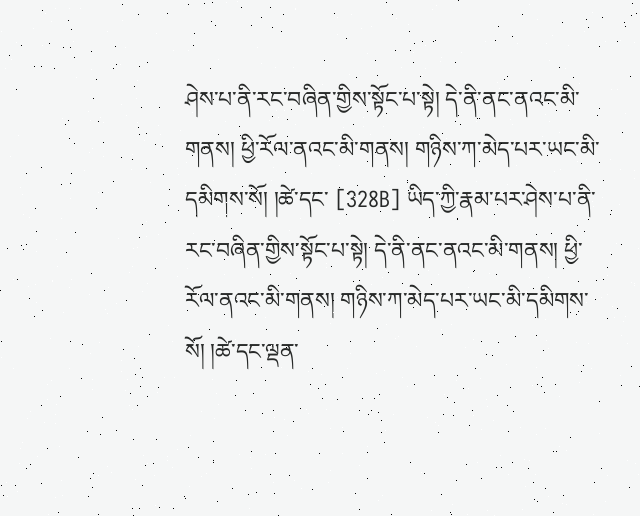ཤེས་པ་ནི་རང་བཞིན་གྱིས་སྟོང་པ་སྟེ། དེ་ནི་ནང་ནའང་མི་གནས། ཕྱི་རོལ་ནའང་མི་གནས། གཉིས་ཀ་མེད་པར་ཡང་མི་དམིགས་སོ། །ཚེ་དང་ [328B] ཡིད་ཀྱི་རྣམ་པར་ཤེས་པ་ནི་རང་བཞིན་གྱིས་སྟོང་པ་སྟེ། དེ་ནི་ནང་ནའང་མི་གནས། ཕྱི་རོལ་ནའང་མི་གནས། གཉིས་ཀ་མེད་པར་ཡང་མི་དམིགས་སོ། །ཚེ་དང་ལྡན་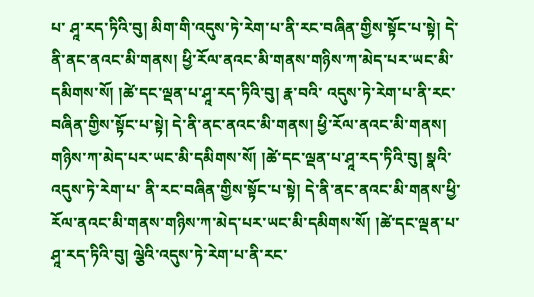པ་ ཤཱ་རད་ཏིའི་བུ། མིག་གི་འདུས་ཏེ་རེག་པ་ནི་རང་བཞིན་གྱིས་སྟོང་པ་སྟེ། དེ་ནི་ནང་ནའང་མི་གནས། ཕྱི་རོལ་ནའང་མི་གནས་གཉིས་ཀ་མེད་པར་ཡང་མི་དམིགས་སོ། །ཚེ་དང་ལྡན་པ་ཤཱ་རད་ཏིའི་བུ། རྣ་བའི་ འདུས་ཏེ་རེག་པ་ནི་རང་བཞིན་གྱིས་སྟོང་པ་སྟེ། དེ་ནི་ནང་ནའང་མི་གནས། ཕྱི་རོལ་ནའང་མི་གནས། གཉིས་ཀ་མེད་པར་ཡང་མི་དམིགས་སོ། །ཚེ་དང་ལྡན་པ་ཤཱ་རད་ཏིའི་བུ། སྣའི་འདུས་ཏེ་རེག་པ་ ནི་རང་བཞིན་གྱིས་སྟོང་པ་སྟེ། དེ་ནི་ནང་ནའང་མི་གནས་ཕྱི་རོལ་ནའང་མི་གནས་གཉིས་ཀ་མེད་པར་ཡང་མི་དམིགས་སོ། །ཚེ་དང་ལྡན་པ་ཤཱ་རད་ཏིའི་བུ། ལྕེའི་འདུས་ཏེ་རེག་པ་ནི་རང་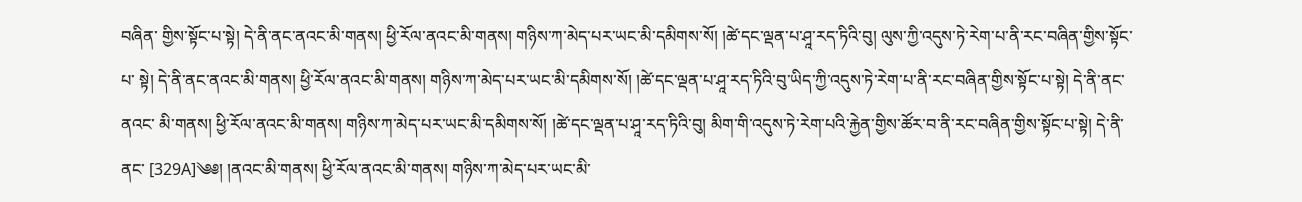བཞིན་ གྱིས་སྟོང་པ་སྟེ། དེ་ནི་ནང་ནའང་མི་གནས། ཕྱི་རོལ་ནའང་མི་གནས། གཉིས་ཀ་མེད་པར་ཡང་མི་དམིགས་སོ། །ཚེ་དང་ལྡན་པ་ཤཱ་རད་ཏིའི་བུ། ལུས་ཀྱི་འདུས་ཏེ་རེག་པ་ནི་རང་བཞིན་གྱིས་སྟོང་པ་ སྟེ། དེ་ནི་ནང་ནའང་མི་གནས། ཕྱི་རོལ་ནའང་མི་གནས། གཉིས་ཀ་མེད་པར་ཡང་མི་དམིགས་སོ། །ཚེ་དང་ལྡན་པ་ཤཱ་རད་ཏིའི་བུ་ཡིད་ཀྱི་འདུས་ཏེ་རེག་པ་ནི་རང་བཞིན་གྱིས་སྟོང་པ་སྟེ། དེ་ནི་ནང་ནའང་ མི་གནས། ཕྱི་རོལ་ནའང་མི་གནས། གཉིས་ཀ་མེད་པར་ཡང་མི་དམིགས་སོ། །ཚེ་དང་ལྡན་པ་ཤཱ་རད་ཏིའི་བུ། མིག་གི་འདུས་ཏེ་རེག་པའི་རྐྱེན་གྱིས་ཚོར་བ་ནི་རང་བཞིན་གྱིས་སྟོང་པ་སྟེ། དེ་ནི་ནང་ [329A]༄༅། །ནའང་མི་གནས། ཕྱི་རོལ་ནའང་མི་གནས། གཉིས་ཀ་མེད་པར་ཡང་མི་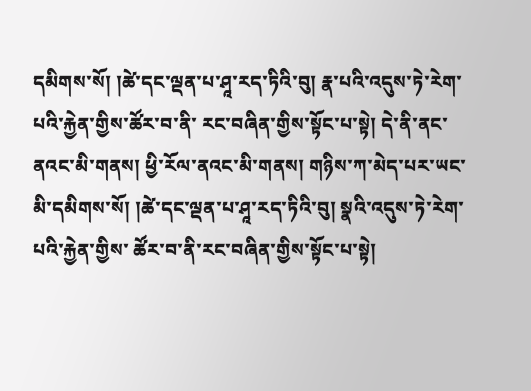དམིགས་སོ། །ཚེ་དང་ལྡན་པ་ཤཱ་རད་ཏིའི་བུ། རྣ་པའི་འདུས་ཏེ་རེག་པའི་རྐྱེན་གྱིས་ཚོར་བ་ནི་ རང་བཞིན་གྱིས་སྟོང་པ་སྟེ། དེ་ནི་ནང་ནའང་མི་གནས། ཕྱི་རོལ་ནའང་མི་གནས། གཉིས་ཀ་མེད་པར་ཡང་མི་དམིགས་སོ། །ཚེ་དང་ལྡན་པ་ཤཱ་རད་ཏིའི་བུ། སྣའི་འདུས་ཏེ་རེག་པའི་རྐྱེན་གྱིས་ ཚོར་བ་ནི་རང་བཞིན་གྱིས་སྟོང་པ་སྟེ།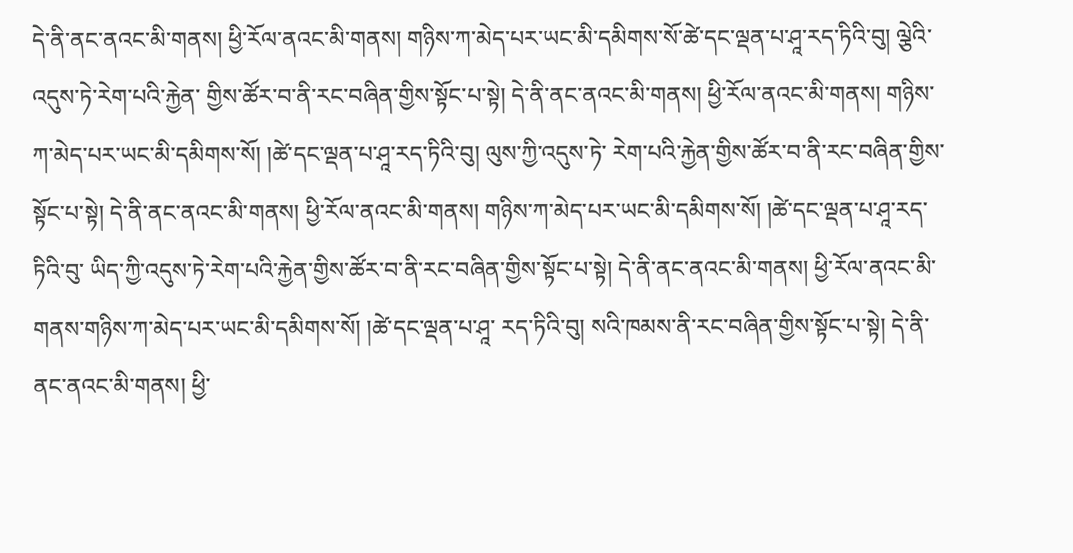དེ་ནི་ནང་ནའང་མི་གནས། ཕྱི་རོལ་ནའང་མི་གནས། གཉིས་ཀ་མེད་པར་ཡང་མི་དམིགས་སོ་ཚེ་དང་ལྡན་པ་ཤཱ་རད་ཏིའི་བུ། ལྕེའི་འདུས་ཏེ་རེག་པའི་རྐྱེན་ གྱིས་ཚོར་བ་ནི་རང་བཞིན་གྱིས་སྟོང་པ་སྟེ། དེ་ནི་ནང་ནའང་མི་གནས། ཕྱི་རོལ་ནའང་མི་གནས། གཉིས་ཀ་མེད་པར་ཡང་མི་དམིགས་སོ། །ཚེ་དང་ལྡན་པ་ཤཱ་རད་ཏིའི་བུ། ལུས་ཀྱི་འདུས་ཏེ་ རེག་པའི་རྐྱེན་གྱིས་ཚོར་བ་ནི་རང་བཞིན་གྱིས་སྟོང་པ་སྟེ། དེ་ནི་ནང་ནའང་མི་གནས། ཕྱི་རོལ་ནའང་མི་གནས། གཉིས་ཀ་མེད་པར་ཡང་མི་དམིགས་སོ། །ཚེ་དང་ལྡན་པ་ཤཱ་རད་ཏིའི་བུ་ ཡིད་ཀྱི་འདུས་ཏེ་རེག་པའི་རྐྱེན་གྱིས་ཚོར་བ་ནི་རང་བཞིན་གྱིས་སྟོང་པ་སྟེ། དེ་ནི་ནང་ནའང་མི་གནས། ཕྱི་རོལ་ནའང་མི་གནས་གཉིས་ཀ་མེད་པར་ཡང་མི་དམིགས་སོ། །ཚེ་དང་ལྡན་པ་ཤཱ་ རད་ཏིའི་བུ། སའི་ཁམས་ནི་རང་བཞིན་གྱིས་སྟོང་པ་སྟེ། དེ་ནི་ནང་ནའང་མི་གནས། ཕྱི་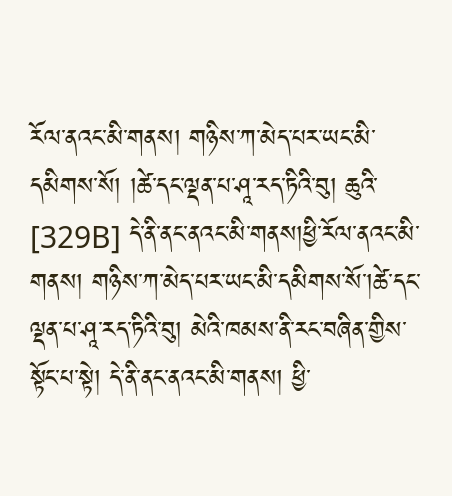རོལ་ནའང་མི་གནས། གཉིས་ཀ་མེད་པར་ཡང་མི་དམིགས་སོ། །ཚེ་དང་ལྡན་པ་ཤཱ་རད་ཏིའི་བུ། ཆུའི་ [329B] དེ་ནི་ནང་ནའང་མི་གནས།ཕྱི་རོལ་ནའང་མི་གནས། གཉིས་ཀ་མེད་པར་ཡང་མི་དམིགས་སོ་།ཚེ་དང་ལྡན་པ་ཤཱ་རད་ཏིའི་བུ། མེའི་ཁམས་ནི་རང་བཞིན་གྱིས་ སྟོང་པ་སྟེ། དེ་ནི་ནང་ནའང་མི་གནས། ཕྱི་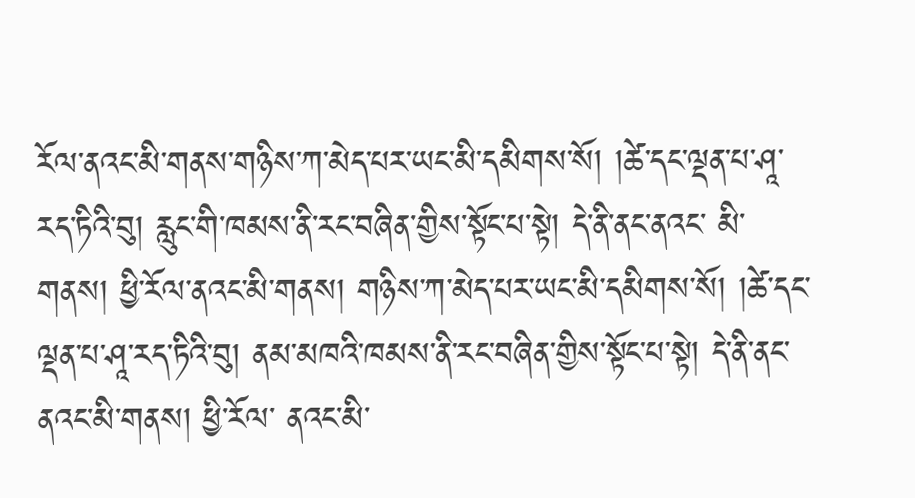རོལ་ནའང་མི་གནས་གཉིས་ཀ་མེད་པར་ཡང་མི་དམིགས་སོ། །ཚེ་དང་ལྡན་པ་ཤཱ་རད་ཏིའི་བུ། རླུང་གི་ཁམས་ནི་རང་བཞིན་གྱིས་སྟོང་པ་སྟེ། དེ་ནི་ནང་ནའང་ མི་གནས། ཕྱི་རོལ་ནའང་མི་གནས། གཉིས་ཀ་མེད་པར་ཡང་མི་དམིགས་སོ། །ཚེ་དང་ལྡན་པ་ཤཱ་རད་ཏིའི་བུ། ནམ་མཁའི་ཁམས་ནི་རང་བཞིན་གྱིས་སྟོང་པ་སྟེ། དེ་ནི་ནང་ནའང་མི་གནས། ཕྱི་རོལ་ ནའང་མི་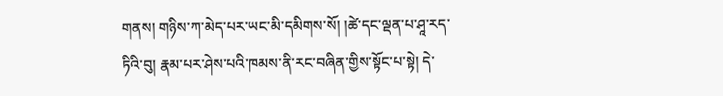གནས། གཉིས་ཀ་མེད་པར་ཡང་མི་དམིགས་སོ། །ཚེ་དང་ལྡན་པ་ཤཱ་རད་ཏིའི་བུ། རྣམ་པར་ཤེས་པའི་ཁམས་ནི་རང་བཞིན་གྱིས་སྟོང་པ་སྟེ། དེ་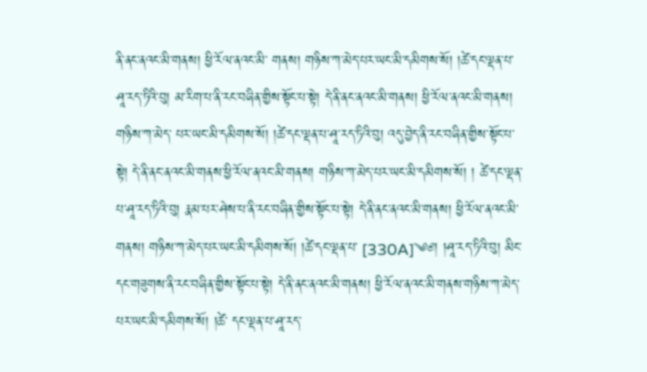ནི་ནང་ནའང་མི་གནས། ཕྱི་རོལ་ནའང་མི་ གནས། གཉིས་ཀ་མེད་པར་ཡང་མི་དམིགས་སོ། །ཚེ་དང་ལྡན་པ་ཤཱ་རད་ཏིའི་བུ། མ་རིག་པ་ནི་རང་བཞིན་གྱིས་སྟོང་པ་སྟེ། དེ་ནི་ནང་ནའང་མི་གནས། ཕྱི་རོལ་ནའང་མི་གནས། གཉིས་ཀ་མེད་ པར་ཡང་མི་དམིགས་སོ། །ཚེ་དང་ལྡན་པ་ཤཱ་རད་ཏིའི་བུ། འདུ་བྱེད་ནི་རང་བཞིན་གྱིས་སྟོང་པ་སྟེ། དེ་ནི་ནང་ནའང་མི་གནས་ཕྱི་རོལ་ནའང་མི་གནས། གཉིས་ཀ་མེད་པར་ཡང་མི་དམིགས་སོ། ། ཚེ་དང་ལྡན་པ་ཤཱ་རད་ཏིའི་བུ། རྣམ་པར་ཤེས་པ་ནི་རང་བཞིན་གྱིས་སྟོང་པ་སྟེ། དེ་ནི་ནང་ནའང་མི་གནས། ཕྱི་རོལ་ནའང་མི་གནས། གཉིས་ཀ་མེད་པར་ཡང་མི་དམིགས་སོ། །ཚེ་དང་ལྡན་པ་ [330A]༄༅། །ཤཱ་རད་ཏིའི་བུ། མིང་དང་གཟུགས་ནི་རང་བཞིན་གྱིས་སྟོང་པ་སྟེ། དེ་ནི་ནང་ནའང་མི་གནས། ཕྱི་རོལ་ནའང་མི་གནས་གཉིས་ཀ་མེད་པར་ཡང་མི་དམིགས་སོ། །ཚེ་ དང་ལྡན་པ་ཤཱ་རད་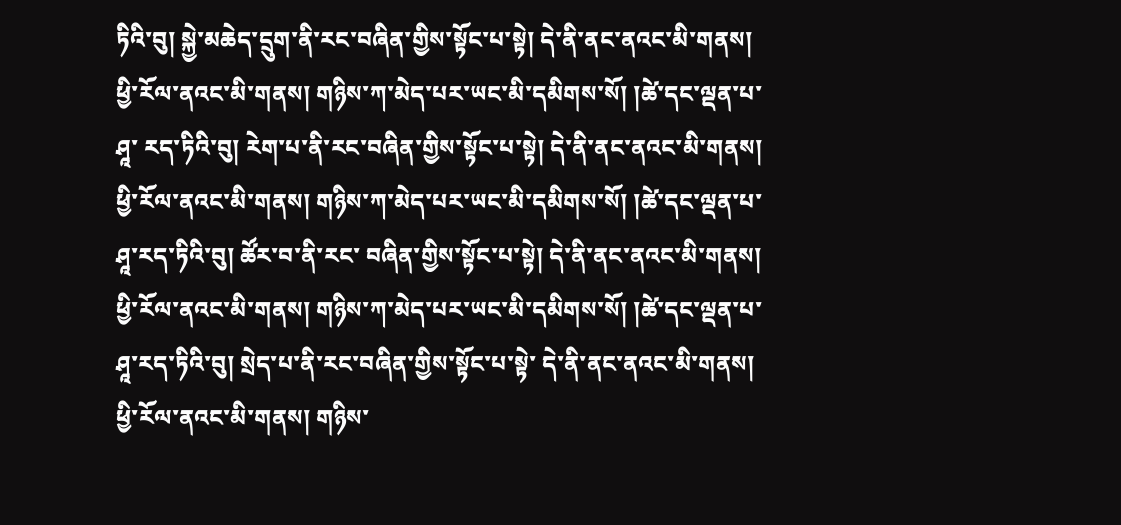ཏིའི་བུ། སྐྱེ་མཆེད་དྲུག་ནི་རང་བཞིན་གྱིས་སྟོང་པ་སྟེ། དེ་ནི་ནང་ནའང་མི་གནས། ཕྱི་རོལ་ནའང་མི་གནས། གཉིས་ཀ་མེད་པར་ཡང་མི་དམིགས་སོ། །ཚེ་དང་ལྡན་པ་ཤཱ་ རད་ཏིའི་བུ། རེག་པ་ནི་རང་བཞིན་གྱིས་སྟོང་པ་སྟེ། དེ་ནི་ནང་ནའང་མི་གནས། ཕྱི་རོལ་ནའང་མི་གནས། གཉིས་ཀ་མེད་པར་ཡང་མི་དམིགས་སོ། །ཚེ་དང་ལྡན་པ་ཤཱ་རད་ཏིའི་བུ། ཚོར་བ་ནི་རང་ བཞིན་གྱིས་སྟོང་པ་སྟེ། དེ་ནི་ནང་ནའང་མི་གནས། ཕྱི་རོལ་ནའང་མི་གནས། གཉིས་ཀ་མེད་པར་ཡང་མི་དམིགས་སོ། །ཚེ་དང་ལྡན་པ་ཤཱ་རད་ཏིའི་བུ། སྲེད་པ་ནི་རང་བཞིན་གྱིས་སྟོང་པ་སྟེ་ དེ་ནི་ནང་ནའང་མི་གནས། ཕྱི་རོལ་ནའང་མི་གནས། གཉིས་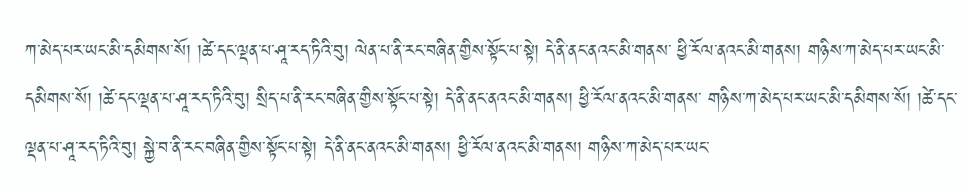ཀ་མེད་པར་ཡང་མི་དམིགས་སོ། །ཚེ་དང་ལྡན་པ་ཤཱ་རད་ཏིའི་བུ། ལེན་པ་ནི་རང་བཞིན་གྱིས་སྟོང་པ་སྟེ། དེ་ནི་ནང་ནའང་མི་གནས་ ཕྱི་རོལ་ནའང་མི་གནས། གཉིས་ཀ་མེད་པར་ཡང་མི་དམིགས་སོ། །ཚེ་དང་ལྡན་པ་ཤཱ་རད་ཏིའི་བུ། སྲིད་པ་ནི་རང་བཞིན་གྱིས་སྟོང་པ་སྟེ། དེ་ནི་ནང་ནའང་མི་གནས། ཕྱི་རོལ་ནའང་མི་གནས་ གཉིས་ཀ་མེད་པར་ཡང་མི་དམིགས་སོ། །ཚེ་དང་ལྡན་པ་ཤཱ་རད་ཏིའི་བུ། སྐྱེ་བ་ནི་རང་བཞིན་གྱིས་སྟོང་པ་སྟེ། དེ་ནི་ནང་ནའང་མི་གནས། ཕྱི་རོལ་ནའང་མི་གནས། གཉིས་ཀ་མེད་པར་ཡང་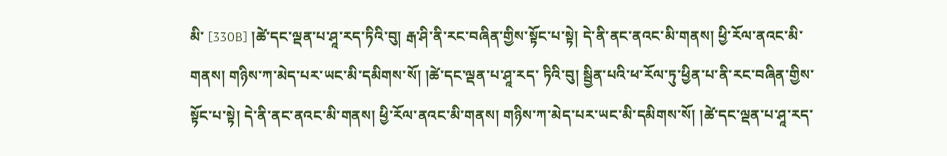མི་ [330B] །ཚེ་དང་ལྡན་པ་ཤཱ་རད་ཏིའི་བུ། རྒ་ཤི་ནི་རང་བཞིན་གྱིས་སྟོང་པ་སྟེ། དེ་ནི་ནང་ནའང་མི་གནས། ཕྱི་རོལ་ནའང་མི་གནས། གཉིས་ཀ་མེད་པར་ཡང་མི་དམིགས་སོ། །ཚེ་དང་ལྡན་པ་ཤཱ་རད་ ཏིའི་བུ། སྦྱིན་པའི་ཕ་རོལ་ཏུ་ཕྱིན་པ་ནི་རང་བཞིན་གྱིས་སྟོང་པ་སྟེ། དེ་ནི་ནང་ནའང་མི་གནས། ཕྱི་རོལ་ནའང་མི་གནས། གཉིས་ཀ་མེད་པར་ཡང་མི་དམིགས་སོ། །ཚེ་དང་ལྡན་པ་ཤཱ་རད་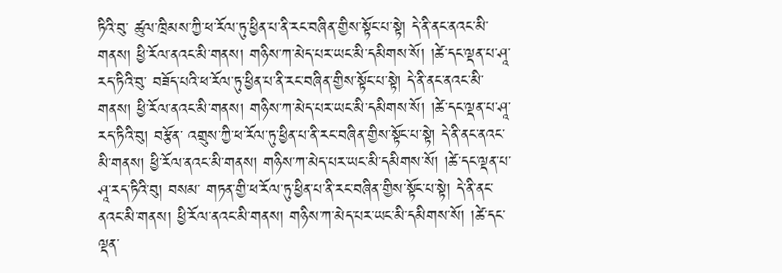ཏིའི་བུ་ ཚུལ་ཁྲིམས་ཀྱི་ཕ་རོལ་ཏུ་ཕྱིན་པ་ནི་རང་བཞིན་གྱིས་སྟོང་པ་སྟེ། དེ་ནི་ནང་ནའང་མི་གནས། ཕྱི་རོལ་ནའང་མི་གནས། གཉིས་ཀ་མེད་པར་ཡང་མི་དམིགས་སོ། །ཚེ་དང་ལྡན་པ་ཤཱ་རད་ཏིའི་བུ་ བཟོད་པའི་ཕ་རོལ་ཏུ་ཕྱིན་པ་ནི་རང་བཞིན་གྱིས་སྟོང་པ་སྟེ། དེ་ནི་ནང་ནའང་མི་གནས། ཕྱི་རོལ་ནའང་མི་གནས། གཉིས་ཀ་མེད་པར་ཡང་མི་དམིགས་སོ། །ཚེ་དང་ལྡན་པ་ཤཱ་རད་ཏིའི་བུ། བརྩོན་ འགྲུས་ཀྱི་ཕ་རོལ་ཏུ་ཕྱིན་པ་ནི་རང་བཞིན་གྱིས་སྟོང་པ་སྟེ། དེ་ནི་ནང་ནའང་མི་གནས། ཕྱི་རོལ་ནའང་མི་གནས། གཉིས་ཀ་མེད་པར་ཡང་མི་དམིགས་སོ། །ཚེ་དང་ལྡན་པ་ཤཱ་རད་ཏིའི་བུ། བསམ་ གཏན་གྱི་ཕ་རོལ་ཏུ་ཕྱིན་པ་ནི་རང་བཞིན་གྱིས་སྟོང་པ་སྟེ། དེ་ནི་ནང་ནའང་མི་གནས། ཕྱི་རོལ་ནའང་མི་གནས། གཉིས་ཀ་མེད་པར་ཡང་མི་དམིགས་སོ། །ཚེ་དང་ལྡན་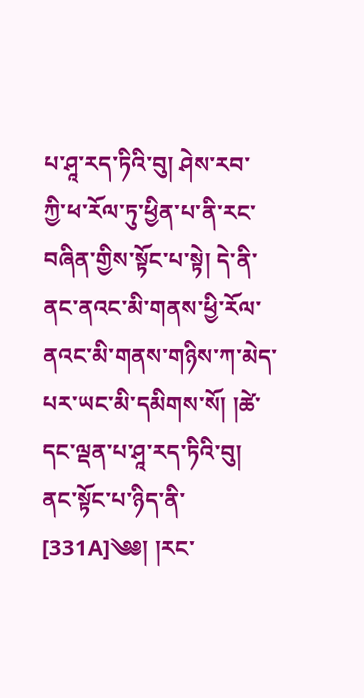པ་ཤཱ་རད་ཏིའི་བུ། ཤེས་རབ་ ཀྱི་ཕ་རོལ་ཏུ་ཕྱིན་པ་ནི་རང་བཞིན་གྱིས་སྟོང་པ་སྟེ། དེ་ནི་ནང་ནའང་མི་གནས་ཕྱི་རོལ་ནའང་མི་གནས་གཉིས་ཀ་མེད་པར་ཡང་མི་དམིགས་སོ། །ཚེ་དང་ལྡན་པ་ཤཱ་རད་ཏིའི་བུ། ནང་སྟོང་པ་ཉིད་ནི་ [331A]༄༅། །རང་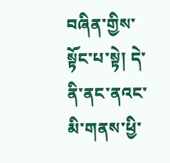བཞིན་གྱིས་སྟོང་པ་སྟེ། དེ་ནི་ནང་ནའང་མི་གནས་ཕྱི་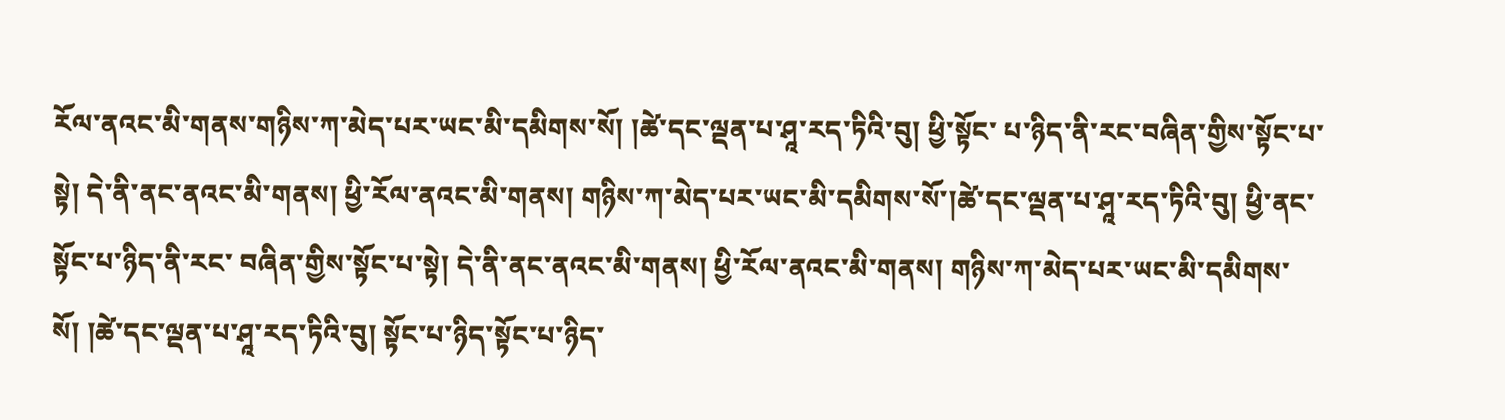རོལ་ནའང་མི་གནས་གཉིས་ཀ་མེད་པར་ཡང་མི་དམིགས་སོ། །ཚེ་དང་ལྡན་པ་ཤཱ་རད་ཏིའི་བུ། ཕྱི་སྟོང་ པ་ཉིད་ནི་རང་བཞིན་གྱིས་སྟོང་པ་སྟེ། དེ་ནི་ནང་ནའང་མི་གནས། ཕྱི་རོལ་ནའང་མི་གནས། གཉིས་ཀ་མེད་པར་ཡང་མི་དམིགས་སོ་།ཚེ་དང་ལྡན་པ་ཤཱ་རད་ཏིའི་བུ། ཕྱི་ནང་སྟོང་པ་ཉིད་ནི་རང་ བཞིན་གྱིས་སྟོང་པ་སྟེ། དེ་ནི་ནང་ནའང་མི་གནས། ཕྱི་རོལ་ནའང་མི་གནས། གཉིས་ཀ་མེད་པར་ཡང་མི་དམིགས་སོ། །ཚེ་དང་ལྡན་པ་ཤཱ་རད་ཏིའི་བུ། སྟོང་པ་ཉིད་སྟོང་པ་ཉིད་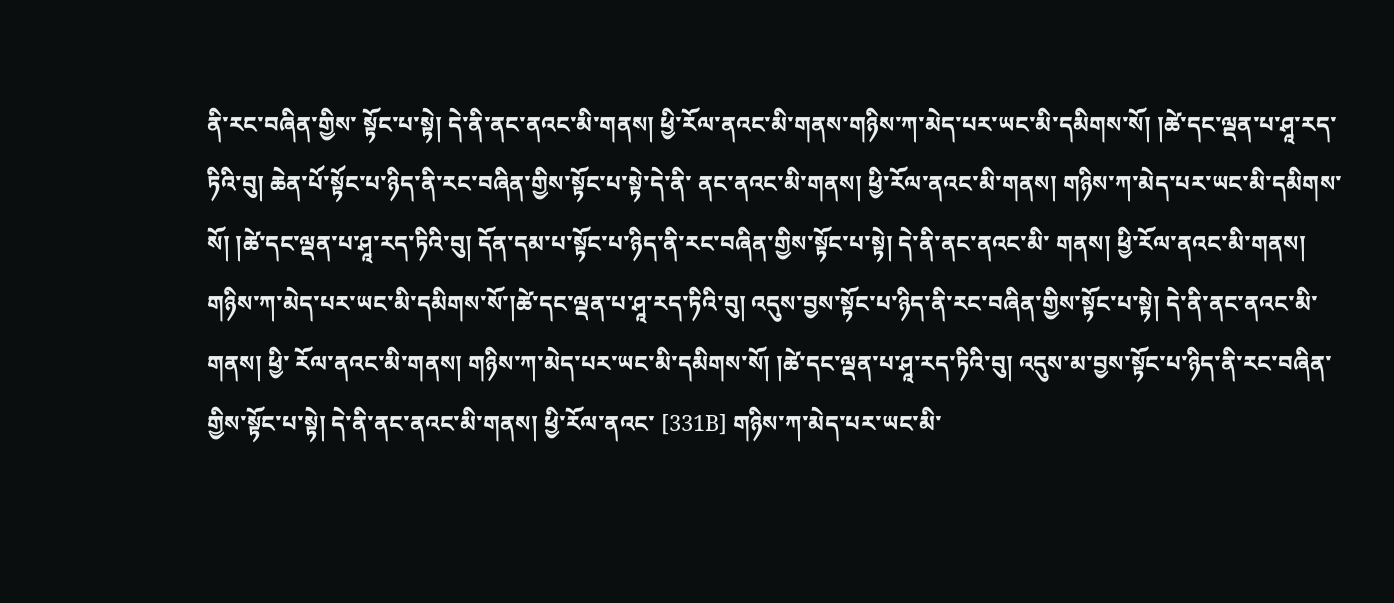ནི་རང་བཞིན་གྱིས་ སྟོང་པ་སྟེ། དེ་ནི་ནང་ནའང་མི་གནས། ཕྱི་རོལ་ནའང་མི་གནས་གཉིས་ཀ་མེད་པར་ཡང་མི་དམིགས་སོ། །ཚེ་དང་ལྡན་པ་ཤཱ་རད་ཏིའི་བུ། ཆེན་པོ་སྟོང་པ་ཉིད་ནི་རང་བཞིན་གྱིས་སྟོང་པ་སྟེ་དེ་ནི་ ནང་ནའང་མི་གནས། ཕྱི་རོལ་ནའང་མི་གནས། གཉིས་ཀ་མེད་པར་ཡང་མི་དམིགས་སོ། །ཚེ་དང་ལྡན་པ་ཤཱ་རད་ཏིའི་བུ། དོན་དམ་པ་སྟོང་པ་ཉིད་ནི་རང་བཞིན་གྱིས་སྟོང་པ་སྟེ། དེ་ནི་ནང་ནའང་མི་ གནས། ཕྱི་རོལ་ནའང་མི་གནས། གཉིས་ཀ་མེད་པར་ཡང་མི་དམིགས་སོ་།ཚེ་དང་ལྡན་པ་ཤཱ་རད་ཏིའི་བུ། འདུས་བྱས་སྟོང་པ་ཉིད་ནི་རང་བཞིན་གྱིས་སྟོང་པ་སྟེ། དེ་ནི་ནང་ནའང་མི་གནས། ཕྱི་ རོལ་ནའང་མི་གནས། གཉིས་ཀ་མེད་པར་ཡང་མི་དམིགས་སོ། །ཚེ་དང་ལྡན་པ་ཤཱ་རད་ཏིའི་བུ། འདུས་མ་བྱས་སྟོང་པ་ཉིད་ནི་རང་བཞིན་གྱིས་སྟོང་པ་སྟེ། དེ་ནི་ནང་ནའང་མི་གནས། ཕྱི་རོལ་ནའང་ [331B] གཉིས་ཀ་མེད་པར་ཡང་མི་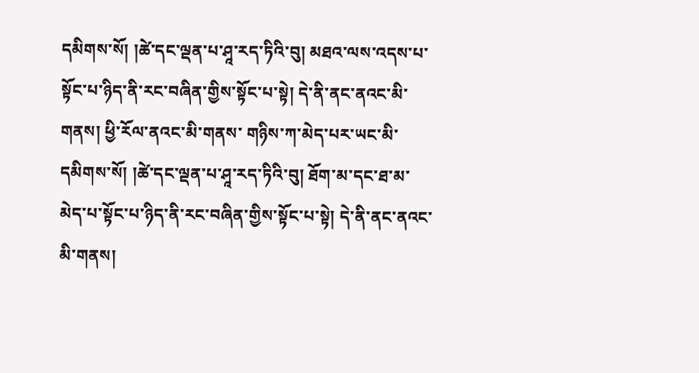དམིགས་སོ། །ཚེ་དང་ལྡན་པ་ཤཱ་རད་ཏིའི་བུ། མཐའ་ལས་འདས་པ་སྟོང་པ་ཉིད་ནི་རང་བཞིན་གྱིས་སྟོང་པ་སྟེ། དེ་ནི་ནང་ནའང་མི་གནས། ཕྱི་རོལ་ནའང་མི་གནས་ གཉིས་ཀ་མེད་པར་ཡང་མི་དམིགས་སོ། །ཚེ་དང་ལྡན་པ་ཤཱ་རད་ཏིའི་བུ། ཐོག་མ་དང་ཐ་མ་མེད་པ་སྟོང་པ་ཉིད་ནི་རང་བཞིན་གྱིས་སྟོང་པ་སྟེ། དེ་ནི་ནང་ནའང་མི་གནས།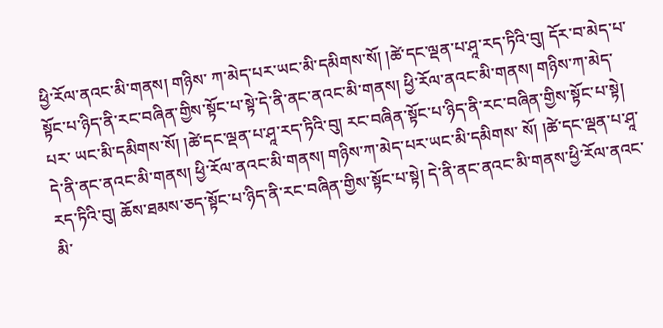ཕྱི་རོལ་ནའང་མི་གནས། གཉིས་ ཀ་མེད་པར་ཡང་མི་དམིགས་སོ། །ཚེ་དང་ལྡན་པ་ཤཱ་རད་ཏིའི་བུ། དོར་བ་མེད་པ་སྟོང་པ་ཉིད་ནི་རང་བཞིན་གྱིས་སྟོང་པ་སྟེ་དེ་ནི་ནང་ནའང་མི་གནས། ཕྱི་རོལ་ནའང་མི་གནས། གཉིས་ཀ་མེད་པར་ ཡང་མི་དམིགས་སོ། །ཚེ་དང་ལྡན་པ་ཤཱ་རད་ཏིའི་བུ། རང་བཞིན་སྟོང་པ་ཉིད་ནི་རང་བཞིན་གྱིས་སྟོང་པ་སྟེ། དེ་ནི་ནང་ནའང་མི་གནས། ཕྱི་རོལ་ནའང་མི་གནས། གཉིས་ཀ་མེད་པར་ཡང་མི་དམིགས་ སོ། །ཚེ་དང་ལྡན་པ་ཤཱ་རད་ཏིའི་བུ། ཆོས་ཐམས་ཅད་སྟོང་པ་ཉིད་ནི་རང་བཞིན་གྱིས་སྟོང་པ་སྟེ། དེ་ནི་ནང་ནའང་མི་གནས་ཕྱི་རོལ་ནའང་མི་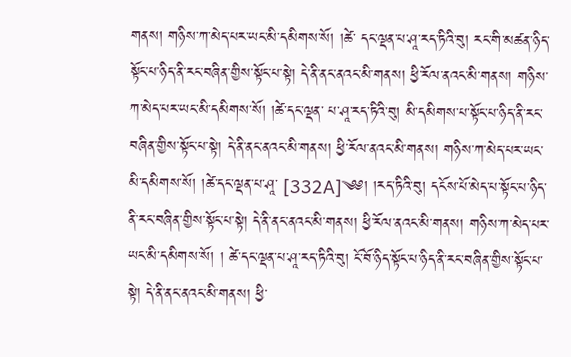གནས། གཉིས་ཀ་མེད་པར་ཡང་མི་དམིགས་སོ། །ཚེ་ དང་ལྡན་པ་ཤཱ་རད་ཏིའི་བུ། རང་གི་མཚན་ཉིད་སྟོང་པ་ཉིད་ནི་རང་བཞིན་གྱིས་སྟོང་པ་སྟེ། དེ་ནི་ནང་ནའང་མི་གནས། ཕྱི་རོལ་ནའང་མི་གནས། གཉིས་ཀ་མེད་པར་ཡང་མི་དམིགས་སོ། །ཚེ་དང་ལྡན་ པ་ཤཱ་རད་ཏིའི་བུ། མི་དམིགས་པ་སྟོང་པ་ཉིད་ནི་རང་བཞིན་གྱིས་སྟོང་པ་སྟེ། དེ་ནི་ནང་ནའང་མི་གནས། ཕྱི་རོལ་ནའང་མི་གནས། གཉིས་ཀ་མེད་པར་ཡང་མི་དམིགས་སོ། །ཚེ་དང་ལྡན་པ་ཤཱ་ [332A]༄༅། །རད་ཏིའི་བུ། དངོས་པོ་མེད་པ་སྟོང་པ་ཉིད་ནི་རང་བཞིན་གྱིས་སྟོང་པ་སྟེ། དེ་ནི་ནང་ནའང་མི་གནས། ཕྱི་རོལ་ནའང་མི་གནས། གཉིས་ཀ་མེད་པར་ཡང་མི་དམིགས་སོ། ། ཚེ་དང་ལྡན་པ་ཤཱ་རད་ཏིའི་བུ། ངོ་བོ་ཉིད་སྟོང་པ་ཉིད་ནི་རང་བཞིན་གྱིས་སྟོང་པ་སྟེ། དེ་ནི་ནང་ནའང་མི་གནས། ཕྱི་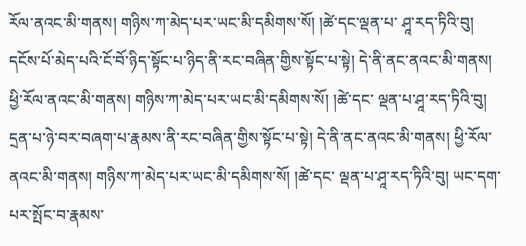རོལ་ནའང་མི་གནས། གཉིས་ཀ་མེད་པར་ཡང་མི་དམིགས་སོ། །ཚེ་དང་ལྡན་པ་ ཤཱ་རད་ཏིའི་བུ། དངོས་པོ་མེད་པའི་ངོ་བོ་ཉིད་སྟོང་པ་ཉིད་ནི་རང་བཞིན་གྱིས་སྟོང་པ་སྟེ། དེ་ནི་ནང་ནའང་མི་གནས། ཕྱི་རོལ་ནའང་མི་གནས། གཉིས་ཀ་མེད་པར་ཡང་མི་དམིགས་སོ། །ཚེ་དང་ ལྡན་པ་ཤཱ་རད་ཏིའི་བུ། དྲན་པ་ཉེ་བར་བཞག་པ་རྣམས་ནི་རང་བཞིན་གྱིས་སྟོང་པ་སྟེ། དེ་ནི་ནང་ནའང་མི་གནས། ཕྱི་རོལ་ནའང་མི་གནས། གཉིས་ཀ་མེད་པར་ཡང་མི་དམིགས་སོ། །ཚེ་དང་ ལྡན་པ་ཤཱ་རད་ཏིའི་བུ། ཡང་དག་པར་སྤོང་བ་རྣམས་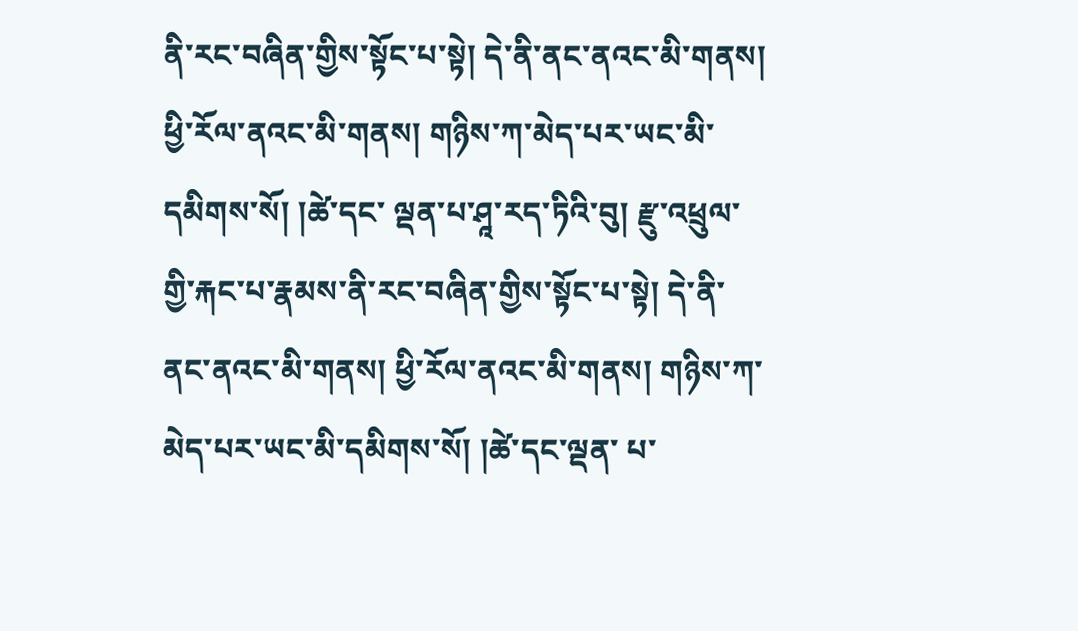ནི་རང་བཞིན་གྱིས་སྟོང་པ་སྟེ། དེ་ནི་ནང་ནའང་མི་གནས། ཕྱི་རོལ་ནའང་མི་གནས། གཉིས་ཀ་མེད་པར་ཡང་མི་དམིགས་སོ། །ཚེ་དང་ ལྡན་པ་ཤཱ་རད་ཏིའི་བུ། རྫུ་འཕྲུལ་གྱི་རྐང་པ་རྣམས་ནི་རང་བཞིན་གྱིས་སྟོང་པ་སྟེ། དེ་ནི་ནང་ནའང་མི་གནས། ཕྱི་རོལ་ནའང་མི་གནས། གཉིས་ཀ་མེད་པར་ཡང་མི་དམིགས་སོ། །ཚེ་དང་ལྡན་ པ་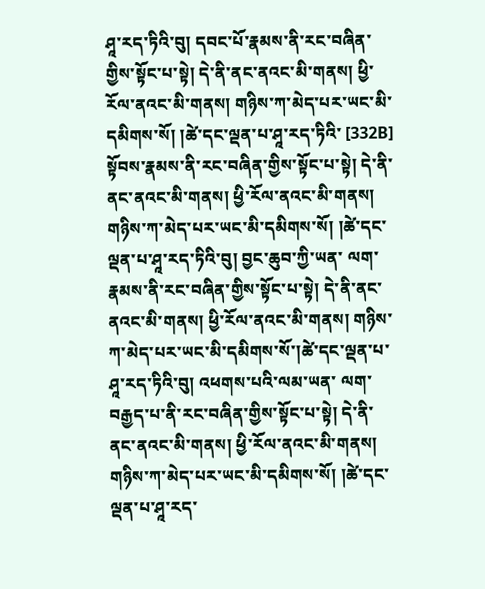ཤཱ་རད་ཏིའི་བུ། དབང་པོ་རྣམས་ནི་རང་བཞིན་གྱིས་སྟོང་པ་སྟེ། དེ་ནི་ནང་ནའང་མི་གནས། ཕྱི་རོལ་ནའང་མི་གནས། གཉིས་ཀ་མེད་པར་ཡང་མི་དམིགས་སོ། །ཚེ་དང་ལྡན་པ་ཤཱ་རད་ཏིའི་ [332B] སྟོབས་རྣམས་ནི་རང་བཞིན་གྱིས་སྟོང་པ་སྟེ། དེ་ནི་ནང་ནའང་མི་གནས། ཕྱི་རོལ་ནའང་མི་གནས། གཉིས་ཀ་མེད་པར་ཡང་མི་དམིགས་སོ། །ཚེ་དང་ལྡན་པ་ཤཱ་རད་ཏིའི་བུ། བྱང་ཆུབ་ཀྱི་ཡན་ ལག་རྣམས་ནི་རང་བཞིན་གྱིས་སྟོང་པ་སྟེ། དེ་ནི་ནང་ནའང་མི་གནས། ཕྱི་རོལ་ནའང་མི་གནས། གཉིས་ཀ་མེད་པར་ཡང་མི་དམིགས་སོ་།ཚེ་དང་ལྡན་པ་ཤཱ་རད་ཏིའི་བུ། འཕགས་པའི་ལམ་ཡན་ ལག་བརྒྱད་པ་ནི་རང་བཞིན་གྱིས་སྟོང་པ་སྟེ། དེ་ནི་ནང་ནའང་མི་གནས། ཕྱི་རོལ་ནའང་མི་གནས། གཉིས་ཀ་མེད་པར་ཡང་མི་དམིགས་སོ། །ཚེ་དང་ལྡན་པ་ཤཱ་རད་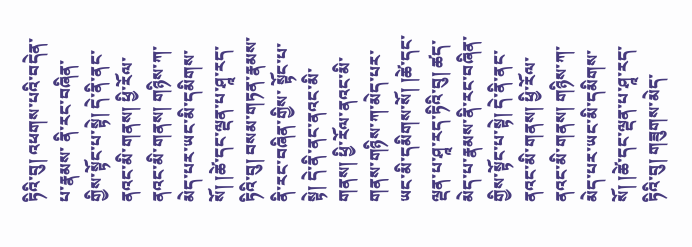ཏིའི་བུ། འཕགས་པའི་བདེན་པ་རྣམས་ ནི་རང་བཞིན་གྱིས་སྟོང་པ་སྟེ། དེ་ནི་ནང་ནའང་མི་གནས། ཕྱི་རོལ་ནའང་མི་གནས། གཉིས་ཀ་མེད་པར་ཡང་མི་དམིགས་སོ། །ཚེ་དང་ལྡན་པ་ཤཱ་རད་ཏིའི་བུ། བསམ་གཏན་རྣམས་ནི་རང་བཞིན་གྱིས་ སྟོང་པ་སྟེ། དེ་ནི་ནང་ནའང་མི་གནས། ཕྱི་རོལ་ནའང་མི་གནས་གཉིས་ཀ་མེད་པར་ཡང་མི་དམིགས་སོ། །ཚེ་དང་ལྡན་པ་ཤཱ་རད་ཏིའི་བུ། ཚད་མེད་པ་རྣམས་ནི་རང་བཞིན་གྱིས་སྟོང་པ་སྟེ། དེ་ནི་ནང་ ནའང་མི་གནས། ཕྱི་རོལ་ནའང་མི་གནས། གཉིས་ཀ་མེད་པར་ཡང་མི་དམིགས་སོ། །ཚེ་དང་ལྡན་པ་ཤཱ་རད་ཏིའི་བུ། གཟུགས་མེད་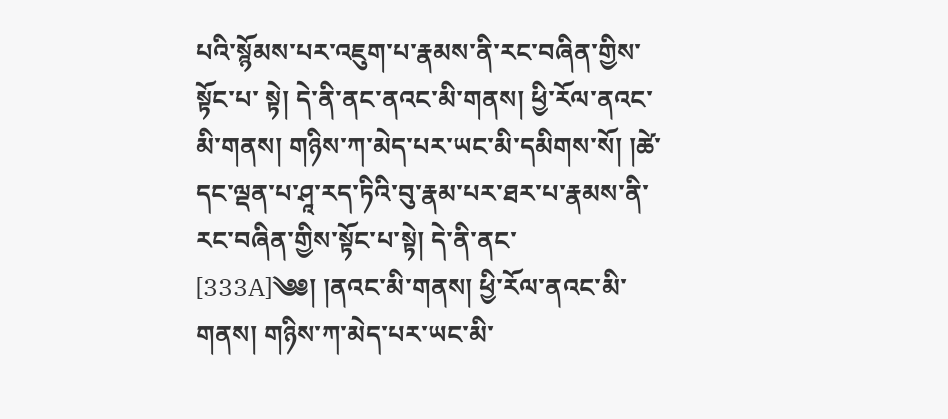པའི་སྙོམས་པར་འཇུག་པ་རྣམས་ནི་རང་བཞིན་གྱིས་སྟོང་པ་ སྟེ། དེ་ནི་ནང་ནའང་མི་གནས། ཕྱི་རོལ་ནའང་མི་གནས། གཉིས་ཀ་མེད་པར་ཡང་མི་དམིགས་སོ། །ཚེ་དང་ལྡན་པ་ཤཱ་རད་ཏིའི་བུ་རྣམ་པར་ཐར་པ་རྣམས་ནི་རང་བཞིན་གྱིས་སྟོང་པ་སྟེ། དེ་ནི་ནང་ [333A]༄༅། །ནའང་མི་གནས། ཕྱི་རོལ་ནའང་མི་གནས། གཉིས་ཀ་མེད་པར་ཡང་མི་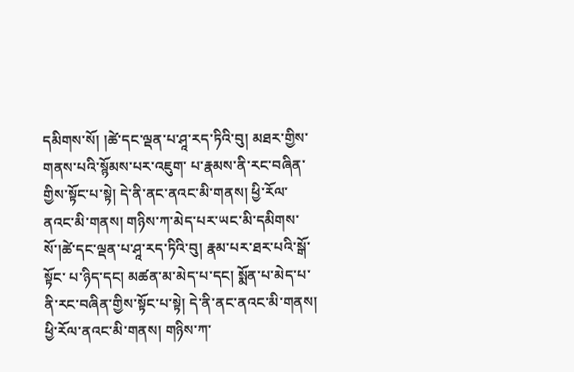དམིགས་སོ། །ཚེ་དང་ལྡན་པ་ཤཱ་རད་ཏིའི་བུ། མཐར་གྱིས་གནས་པའི་སྙོམས་པར་འཇུག་ པ་རྣམས་ནི་རང་བཞིན་གྱིས་སྟོང་པ་སྟེ། དེ་ནི་ནང་ནའང་མི་གནས། ཕྱི་རོལ་ནའང་མི་གནས། གཉིས་ཀ་མེད་པར་ཡང་མི་དམིགས་སོ་།ཚེ་དང་ལྡན་པ་ཤཱ་རད་ཏིའི་བུ། རྣམ་པར་ཐར་པའི་སྒོ་སྟོང་ པ་ཉིད་དང། མཚན་མ་མེད་པ་དང། སྨོན་པ་མེད་པ་ནི་རང་བཞིན་གྱིས་སྟོང་པ་སྟེ། དེ་ནི་ནང་ནའང་མི་གནས། ཕྱི་རོལ་ནའང་མི་གནས། གཉིས་ཀ་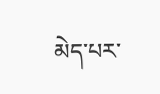མེད་པར་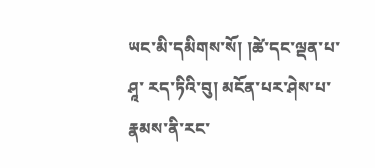ཡང་མི་དམིགས་སོ། །ཚེ་དང་ལྡན་པ་ཤཱ་ རད་ཏིའི་བུ། མངོན་པར་ཤེས་པ་རྣམས་ནི་རང་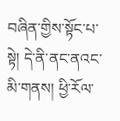བཞིན་གྱིས་སྟོང་པ་སྟེ། དེ་ནི་ནང་ནའང་མི་གནས། ཕྱི་རོལ་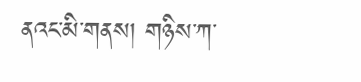ནའང་མི་གནས། གཉིས་ཀ་